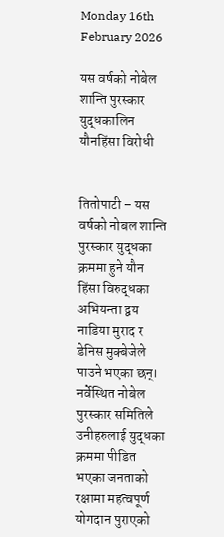Monday 16th February 2026

यस वर्षको नोबेल शान्ति पुरस्कार युद्धकालिन यौनहिंसा विरोधी


तितोपाटी – यस वर्षको नोबल शान्ति पुरस्कार युद्धका क्रममा हुने यौन हिंसा विरुद्धका अभियन्ता द्वय नाडिया मुराद र डेनिस मुक्बेजेले पाउने भएका छन्। नर्वेस्थित नोबेल पुरस्कार समितिले उनीहरुलाई युद्धका क्रममा पीडित भएका जनताको रक्षामा महत्वपूर्ण योगदान पुराएको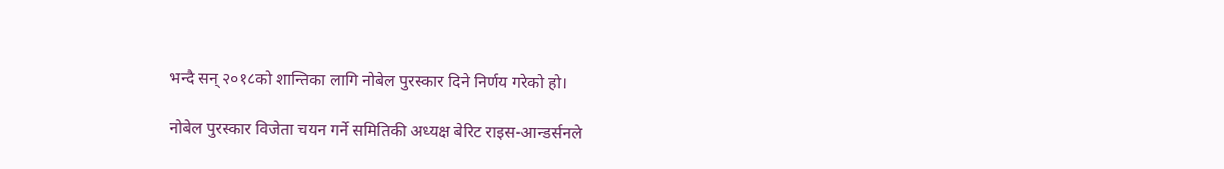भन्दै सन् २०१८को शान्तिका लागि नोबेल पुरस्कार दिने निर्णय गरेको हो।

नोबेल पुरस्कार विजेता चयन गर्ने समितिकी अध्यक्ष बेरिट राइस-आन्डर्सनले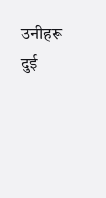उनीहरू दुई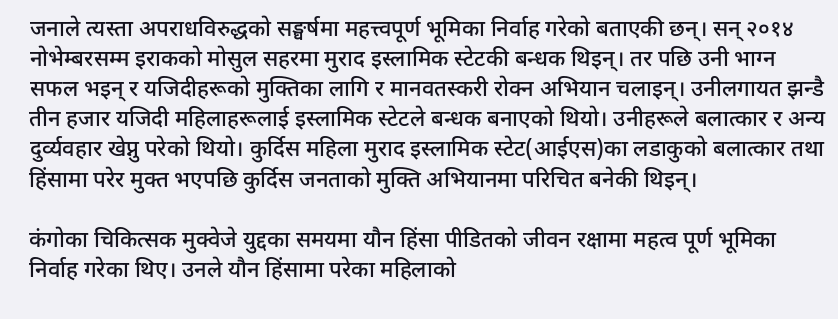जनाले त्यस्ता अपराधविरुद्धको सङ्घर्षमा महत्त्वपूर्ण भूमिका निर्वाह गरेको बताएकी छन्। सन् २०१४ नोभेम्बरसम्म इराकको मोसुल सहरमा मुराद इस्लामिक स्टेटकी बन्धक थिइन्। तर पछि उनी भाग्न सफल भइन् र यजिदीहरूको मुक्तिका लागि र मानवतस्करी रोक्न अभियान चलाइन्। उनीलगायत झन्डै तीन हजार यजिदी महिलाहरूलाई इस्लामिक स्टेटले बन्धक बनाएको थियो। उनीहरूले बलात्कार र अन्य दुर्व्यवहार खेप्नु परेको थियो। कुर्दिस महिला मुराद इस्लामिक स्टेट(आईएस)का लडाकुको बलात्कार तथा हिंसामा परेर मुक्त भएपछि कुर्दिस जनताको मुक्ति अभियानमा परिचित बनेकी थिइन्।

कंगोका चिकित्सक मुक्वेजे युद्दका समयमा यौन हिंसा पीडितको जीवन रक्षामा महत्व पूर्ण भूमिका निर्वाह गरेका थिए। उनले यौन हिंसामा परेका महिलाको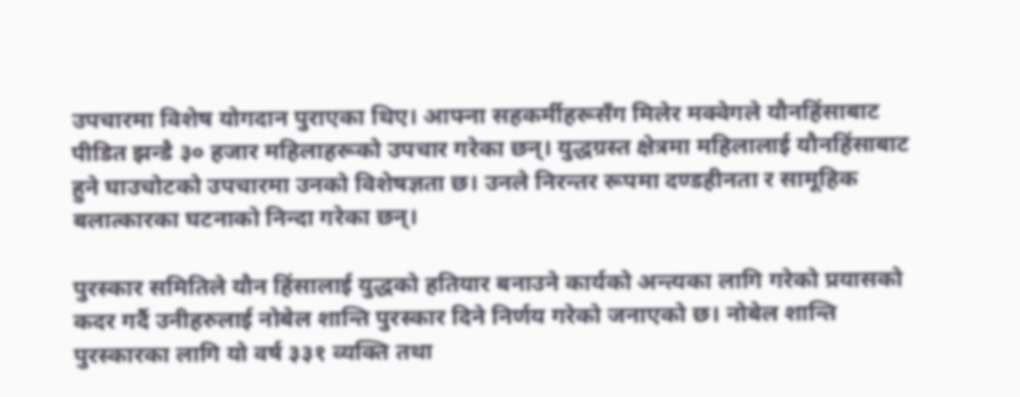उपचारमा विशेष योगदान पुराएका थिए। आफ्ना सहकर्मीहरूसँग मिलेर मक्वेगले यौनहिंसाबाट पीडित झन्डै ३० हजार महिलाहरूको उपचार गरेका छन्। युद्धग्रस्त क्षेत्रमा महिलालाई यौनहिंसाबाट हुने घाउचोटको उपचारमा उनको विशेषज्ञता छ। उनले निरन्तर रूपमा दण्डहीनता र सामूहिक बलात्कारका घटनाको निन्दा गरेका छन्।

पुरस्कार समितिले यौन हिंसालाई युद्धको हतियार बनाउने कार्यको अन्त्यका लागि गरेको प्रयासको कदर गर्दै उनीहरुलाई नोबेल शान्ति पुरस्कार दिने निर्णय गरेको जनाएको छ। नोबेल शान्ति पुरस्कारका लागि यो वर्ष ३३१ व्यक्ति तथा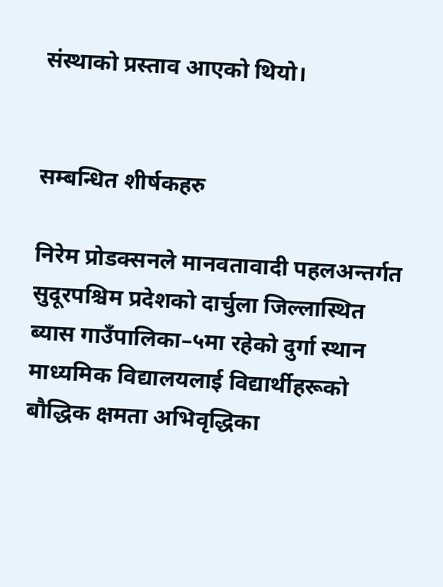संस्थाको प्रस्ताव आएको थियो।


सम्बन्धित शीर्षकहरु

निरेम प्रोडक्सनले मानवतावादी पहलअन्तर्गत सुदूरपश्चिम प्रदेशको दार्चुला जिल्लास्थित ब्यास गाउँपालिका–५मा रहेको दुर्गा स्थान माध्यमिक विद्यालयलाई विद्यार्थीहरूको बौद्धिक क्षमता अभिवृद्धिका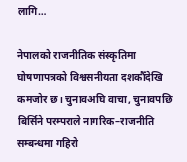लागि…

नेपालको राजनीतिक संस्कृतिमा घोषणापत्रको विश्वसनीयता दशकौँदेखि कमजोर छ। चुनावअघि वाचा, चुनावपछि बिर्सिने परम्पराले नागरिक–राजनीति सम्बन्धमा गहिरो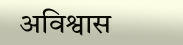अविश्वास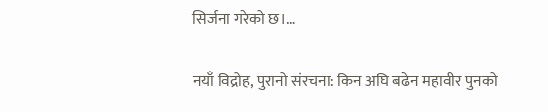सिर्जना गरेको छ।…

नयाँ विद्रोह, पुरानो संरचना: किन अघि बढेन महावीर पुनको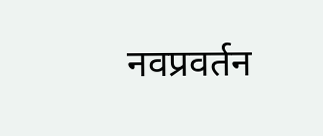नवप्रवर्तन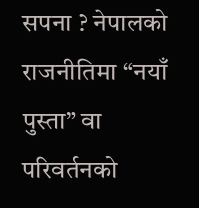सपना ? नेपालको राजनीतिमा “नयाँ पुस्ता” वा परिवर्तनको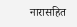नारासहित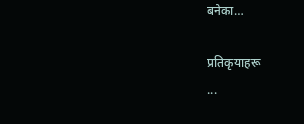बनेका…

प्रतिकृयाहरू
...